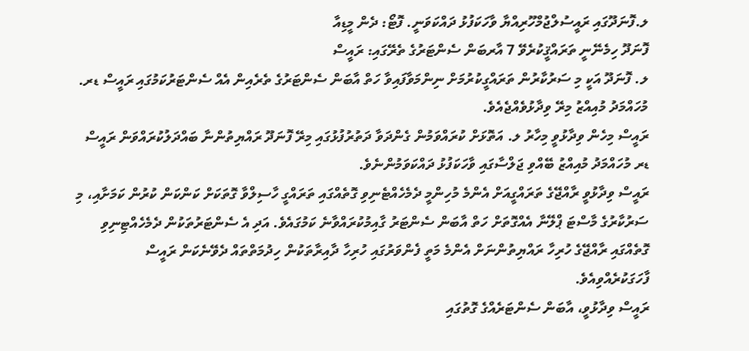ލ.ފޮނަދޫގައި ރައީސުލްޖުމްހޫރިއްޔާ ވާހަކަފުޅު ދައްކަވަނީ. ފޮޓޯ: ދެން މީޑިއާ
ފޮނަދޫ ހިމެނޭނީ ތަރައްޤީކުރެވޭ 7 އާރބަން ސެންޓަރުގެ ތެރޭގައި: ރައީސް
ލ. ފޮނަދޫ އަކީ މި ސަރުކާރުން ތަރައްގީކުރުމަށް ނިންމަވާފައިވާ ހަތް އާބަން ސެންޓަރުގެ ތެރެއިން އެއް ސެންޓަރުކަމުގައި ރައީސް ޑރ. މުހައްމަދު މުއިއްޒު މިރޭ ވިދާޅުވެއްޖެއެވެ.
ރައީސް މިހެން ވިދާޅުވީ މިހާރު ލ. އަތޮޅަށް ކުރައްވަމުން ގެންދަވާ ދަތުރުފުޅުގައި މިރޭ ފޮނަދޫ ރައްޔިތުންނާ ބައްދަލުކުރައްވަން ރައީސް ޑރ މުހައްމަދު މުއިއްޒު ބޭއްވި ޖަލްސާގައި ވާހަކަފުޅު ދައްކަވަމުންނެވެ.
ރައީސް ވިދާޅުވީ ރާއްޖޭގެ ތަރައްގީއަށް އެންމެ މުހިންމީ ދެމެހެއްޓެނިވި ގޮތެއްގައި ތަރައްގީ ހާސިލްވާ ގޮތަކަށް ކަންކަން ކުރުން ކަމަށާއި، މި ސަރުކާރުގެ މާސްޓަ ޕްލޭނާ އެއްގޮތަށް ހަތް އާބަން ސެންޓަރު ގާއިމުކުރައްވާނެ ކަމުގައެވެ. އަދި އެ ސެންޓަރުތަކުން ދެމެހެއްޓިނިވި ގޮތެއްގައި ރާއްޖޭގެ ހުރިހާ ރައްޔިތުންނަށް އެންމެ މަތީ ފެންވަރުގައި ހުރިހާ ދާއިރާތަކުން ހިދުމަތްތައް ދެވޭނެކަން ރައީސް ފާހަގަކުރެއްވިއެވެ.
ރައީސް ވިދާޅުވީ، އާބަން ސެންޓަރެއްގެ ގޮތުގައި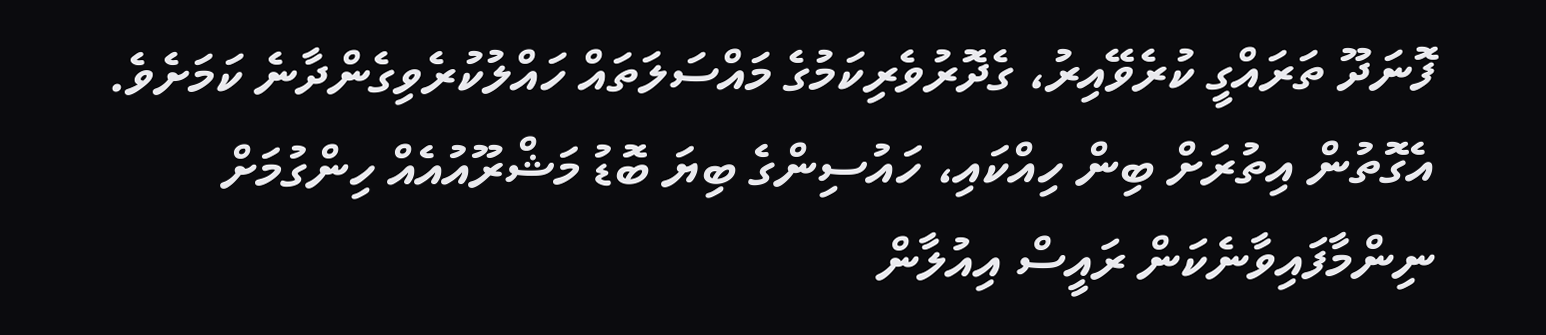ފޮނަދޫ ތަރައްގީ ކުރެވޭއިރު، ގެދޮރުވެރިކަމުގެ މައްސަލަތައް ހައްލުކުރެވިގެންދާނެ ކަމަށެވެ. އެގޮތުން އިތުރަށް ބިން ހިއްކައި، ހައުސިންގެ ބިޔަ ބޮޑު މަޝްރޫއުއެއް ހިންގުމަށް ނިންމާފައިވާނެކަން ރައީސް އިއުލާން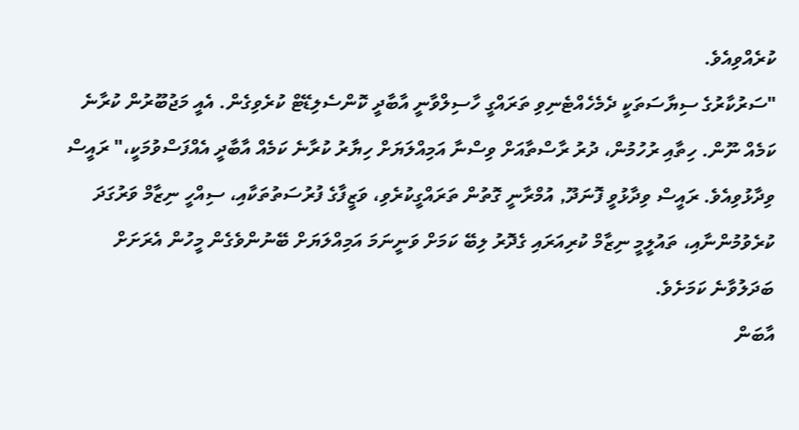ކުރެއްވިއެވެ.
"ސަރުކާރުގެ ސިޔާސަތަކީ ދެމެހެއްޓެނިވި ތަރައްގީ ހާސިލްވާނީ އާބާދީ ކޮންސެލިޑޭޓް ކުރެވިގެން. އެއީ މަޖުބޫރުން ކުރާނެ ކަމެއް ނޫން. ހިތާއި ރުހުމުން، ދުރު ރާސްތާއަށް ވިސްނާ އަމިއްލަޔަށް ހިޔާރު ކުރާނެ ކަމެއް އާބާދީ އެއްފަސްވުމަކީ،" ރައީސް ވިދާޅުވިއެވެ. ރައީސް ވިދާޅުވީ ފޮނަދޫ, އުމްރާނީ ގޮތުން ތަރައްގީކުރެވި، ވަޒީފާގެ ފުރުސަތުތަކާއި، ސިއްހީ ނިޒާމް ވަރުގަދަ ކުރެވުމުންނާއި، ތައުލީމީ ނިޒާމް ކުރިއަރައި ގެދޮރު ލިބޭ ކަމަށް ވަނީނަމަ އަމިއްލަޔަށް ބޭނުންވެގެން މީހުން އެރަށަށް ބަދަލުވާނެ ކަމަށެވެ.
އާބަން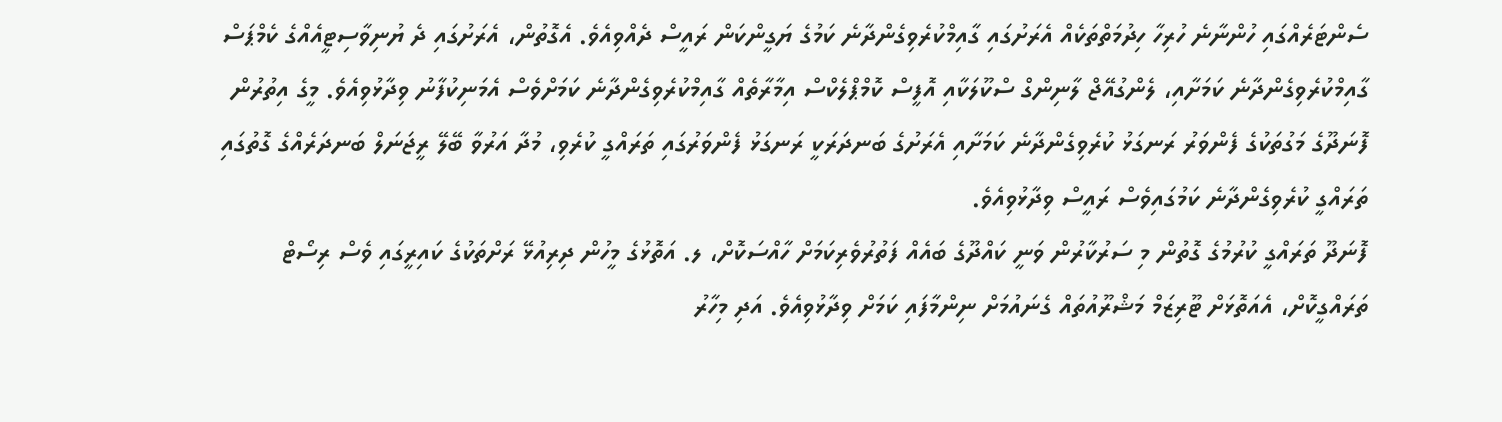ސެންޓަރެއްގައި ހުންނާނެ ހުރިހާ ހިދުމަތްތަކެއް އެރަށުގައި ގާއިމްކުރެވިގެންދާނެ ކަމުގެ ޔަގީންކަން ރައީސް ދެއްވިއެވެ. އެގޮތުން، އެރަށުގައި ދެ ޔުނިވާސިޓީއެއްގެ ކެމްޕަސް ގާއިމްކުރެވިގެންދާނެ ކަމަށާއި، ލެންގުއޭޖް ލާނިންގް ސްކޫލަކާއި އޮފީސް ކޮމްޕްލެކްސް އިމާރާތެއް ގާއިމްކުރެވިގެންދާނެ ކަމަށްވެސް އެމަނިކުފާނު ވިދާޅުވިއެވެ. މީގެ އިތުރުން ފޮނަދޫގެ މަގުތަކުގެ ފެންވަރު ރަނގަޅު ކުރެވިގެންދާނެ ކަމަށާއި އެރަށުގެ ބަނދަރަކީ ރަނގަޅު ފެންވަރުގައި ތަރައްގީ ކުރެވި، މުދާ އަރުވާ ބޭލޭ ރީޖަނަލް ބަނދަރެއްގެ ގޮތުގައި ތަރައްގީ ކުރެވިގެންދާނެ ކަމުގައިވެސް ރައީސް ވިދާޅުވިއެވެ.
ފޮނަދޫ ތަރައްގީ ކުރުމުގެ ގޮތުން މި ސަރުކާރުން ވަނީ ކައްދޫގެ ބައެއް ފަތުރުވެރިކަމަށް ހާއްސަކޮށް، ލ. އަތޮޅުގެ މީހުން ދިރިއުޅޭ ރަށްތަކުގެ ކައިރީގައި ވެސް ރިސޯޓް ތަރައްގީކޮށް، އެއަތޮޅަށް ޓޫރިޒަމް މަޝްރޫއުތައް ގެނައުމަށް ނިންމާފައި ކަމަށް ވިދާޅުވިއެވެ. އަދި މިހާރު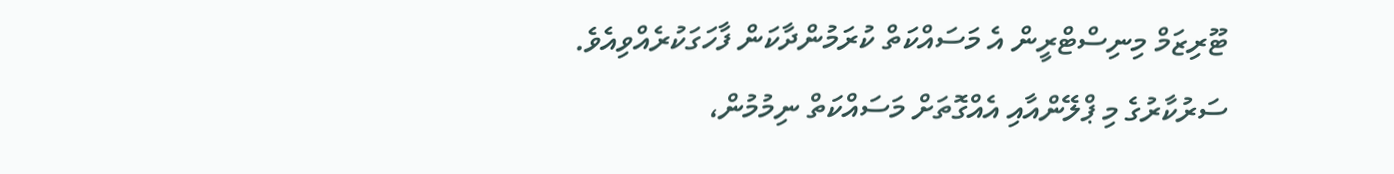ޓޫރިޒަމް މިނިސްޓްރީން އެ މަސައްކަތް ކުރަމުންދާކަން ފާހަގަކުރެއްވިއެވެ.
ސަރުކާރުގެ މި ޕްލޭންއާއި އެއްގޮތަށް މަސައްކަތް ނިމުމުން،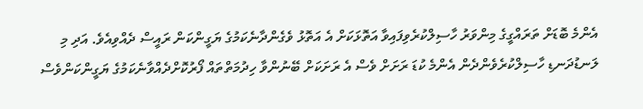އެންމެ ބޮޑަށް ތަރައްގީގެ މިންވަރު ހާސިލްކުރެވިފައިވާ އަތޮޅަކަށް އެ އަތޮޅު ވެގެންދާނެކަމުގެ ޔަގީންކަން ރައީސް ދެއްވިއެވެ. އަދި މި ލަނޑުދަނޑި ހާސިލްކުރެވެންދެން އެންމެ ކުޑަ ރަށަށް ވެސް އެ ރަށަކަށް ބޭނުންވާ ހިދުމަތްތައް ފޯރުކޮށްދެއްވާނެކަމުގެ ޔަގީންކަންވެސް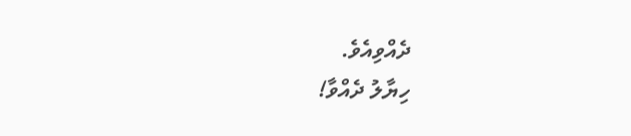ދެއްވިއެވެ.
ހިޔާލު ދެއްވާ!